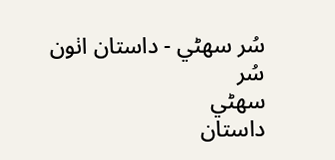سُر سهڻي - داستان اٺون
سُر
سهڻي
داستان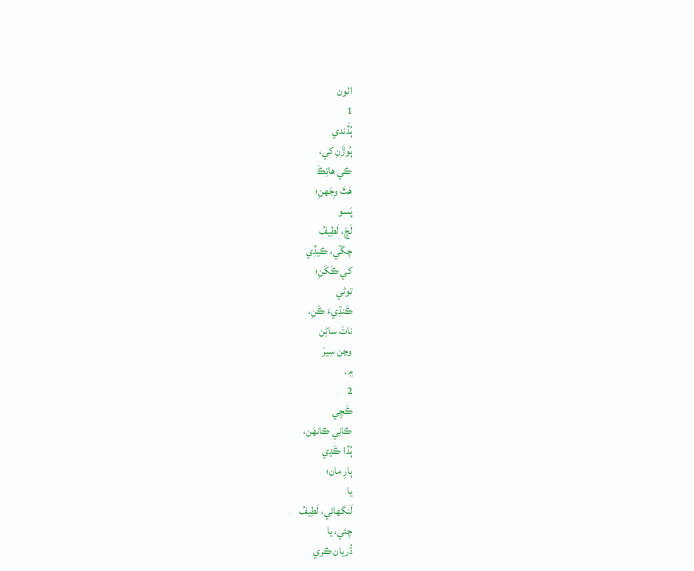اٺون
1
ٻُڏَندي
ٻُوڙَنِ کي،
ڪي هاتِڪَ
هَٿَ وِجَھنِ؛
پَسو
لَڄَ، لَطِيفُ
چڱي، ڪيڏِي
کي ڪَکَنِ؛
توڻي
ڪَنڌِيءَ ڪَنِ،
ناتَ ساڻِن
وڃن سِيرَ
۾.
2
ڪَچِي
ڪانِي ڪانهَن،
ٻُڏا ڪَڍي
ٻارِ مان؛
يا
لَنگھائي، لَطِيفُ
چئي، يا
ڌُريان ڪري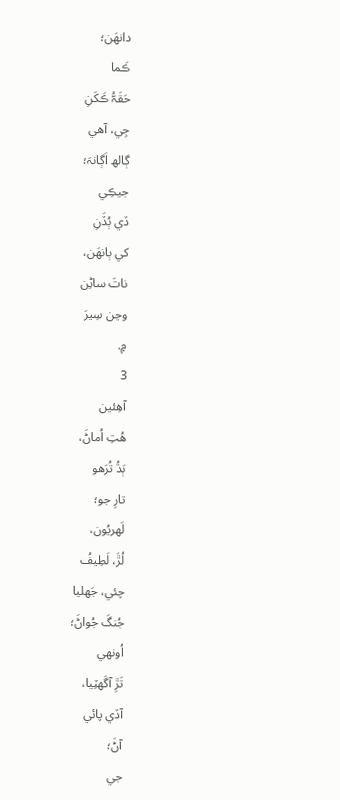دانهَن؛
ڪَما
حَقَہُّ ڪَکَنِ
جِي، آهي
ڳالھ اَڳانہَ؛
جيڪِي
ڏي ٻُڏَنِ
کي ٻانهَن،
ناتَ ساڻِن
وڃن سِيرَ
۾.
3
آهِئين
هُتِ اُماڻَ،
ٻَڌُ تُرَهو
تارِ جو؛
لَهريُون،
لُڙَ، لَطِيفُ
چئي، جَھليا
جُنگَ جُواڻَ؛
اُونهي
تَڙِ آگَھٽِيا،
آڏي پائي
آڻَ؛
جي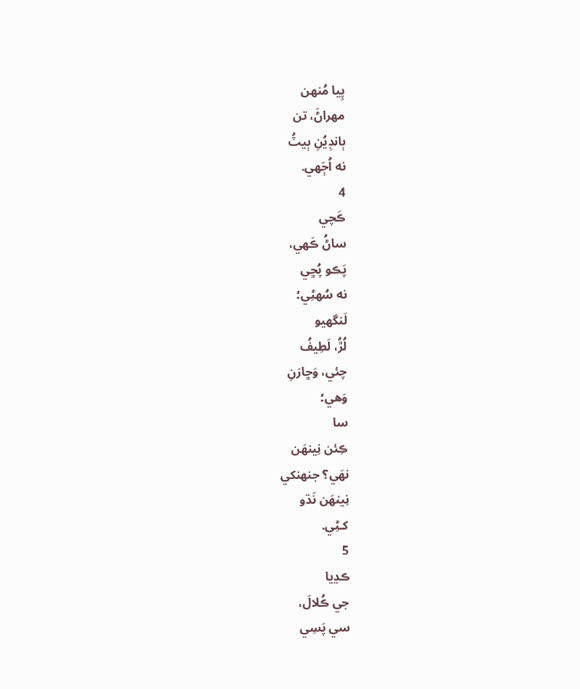پِيا مُنهن
مهراڻَ، تن
ٻانڊِيُنِ ٻيٽُ
نه اُڄَهي.
4
ڪَچي
ساڻُ ڪَهي،
پَڪو پُڇي
نه سُهڻِي؛
لَنگھيو
لُڙُ، لَطِيفُ
چئي، وَڇارَنِ
وَهي؛
سا
ڪِئن نِينهَن
نهَي؟ جنهنکي
نِينهَن نَڌو
کـڻِي.
5
ڪڍيا
جي ڪُلالَ،
سي پَسِي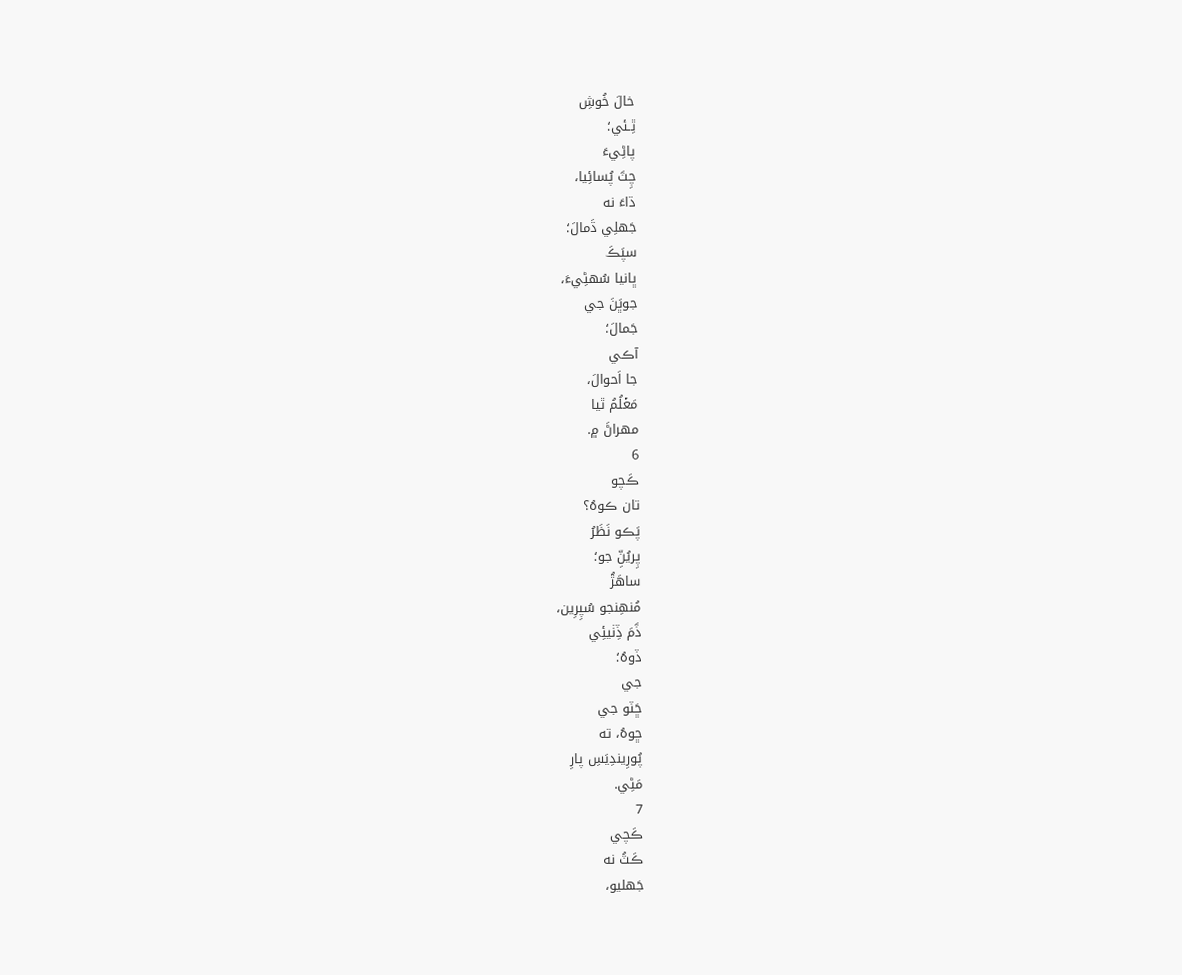خالَ خُوشِ
ٿِـئي؛
پاڻِيءَ
چِٽَ پُسائِيا،
ڌاءَ نه
جَھلِي ڌَمالَ؛
سپَڪَ
ڀانيا سُهڻِيءَ،
جوڀَنَ جي
جَمالَ؛
آڪي
جا اَحوالَ،
مَعۡلُمُ ٿيا
مهراڻَ ۾.
6
ڪَچو
تان ڪوهُ؟
پَڪو نَظَرُ
پِريُنِّ جو؛
ساهَڙُ
مُنهِنجو سُپِرِين،
ڏَمَ ڏِٺيئِي
ڏوهُ؛
جي
ڇَٽو جي
ڇوهُ، ته
پُورِيندِيَسِ پارِ
مَڻِي.
7
ڪَچي
ڪَٽُ نه
جَھليو،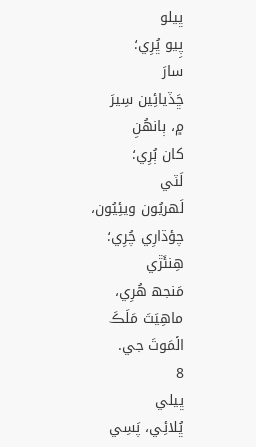ڀيلو
پِيو ڀُرِي؛
سارَ
ڇَڏيائِين سِيرَ
۾، ٻانهُنِ
کان ٻُرِي؛
لَٽي
لَهريُون ويئِيُون،
چؤڌارِي چُرِي؛
هِنئَڙي
مَنجھ هُرِي،
ماهِيَتَ مَلَڪَ
الۡمَوتَ جي.
8
ڀيلي
ڀُلائِي، پَسِي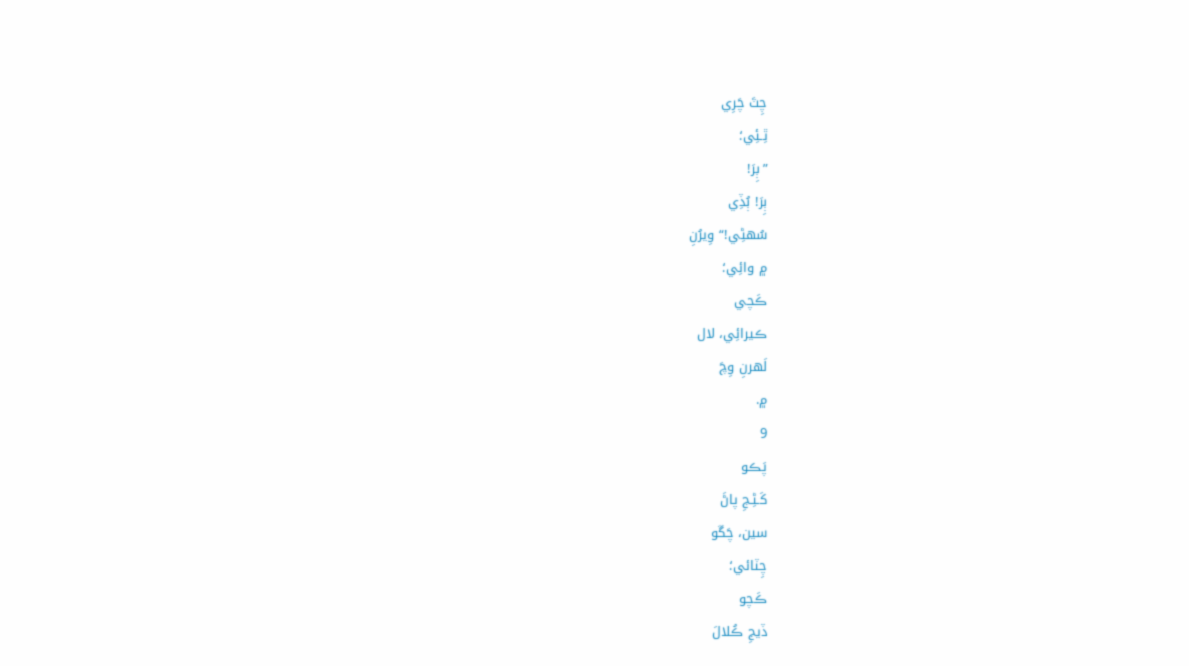چِٽَ چَرِي
ٿِـئِي؛
”ٻِرَ!
ٻِرَ! ٻُڏِي
سُهڻِي!“ وِيرُنِ
۾ وائِي؛
ڪَچي
ڪيرائِي، لال
لَهرنِ وِچَ
۾.
9
پَڪو
کَـڻِـجِ پاڻَ
سين، چَڱو
چِٽائي؛
ڪَچو
ڏيجِ ڪُلالَ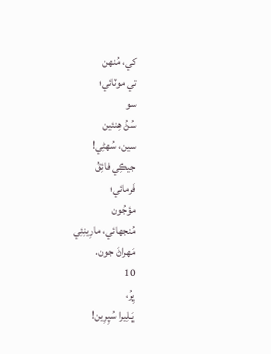کي، مُنهن
تي موٽائي؛
سو
سُڻُ هِنئين
سين، سُهڻِي!
جيڪِي فائِقُ
فَرمائي؛
مؤجُون
مُنجھائي، مارِينِئِي
مَهراڻَ جون.
10
ڀِرُ،
ڀَـلِيرا سُپِرِين!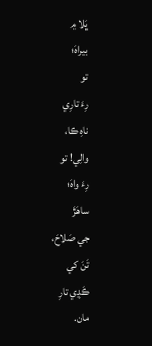ڀَلا ۾
بيراهَ؛
تو
رِءَ تارِي
ناهِ ڪا،
والِي! تو
رِءَ واهَ؛
ساهَڙَ
جي صَلاحَ،
تَنَ کي
ڪَڍِي تارِ
مان.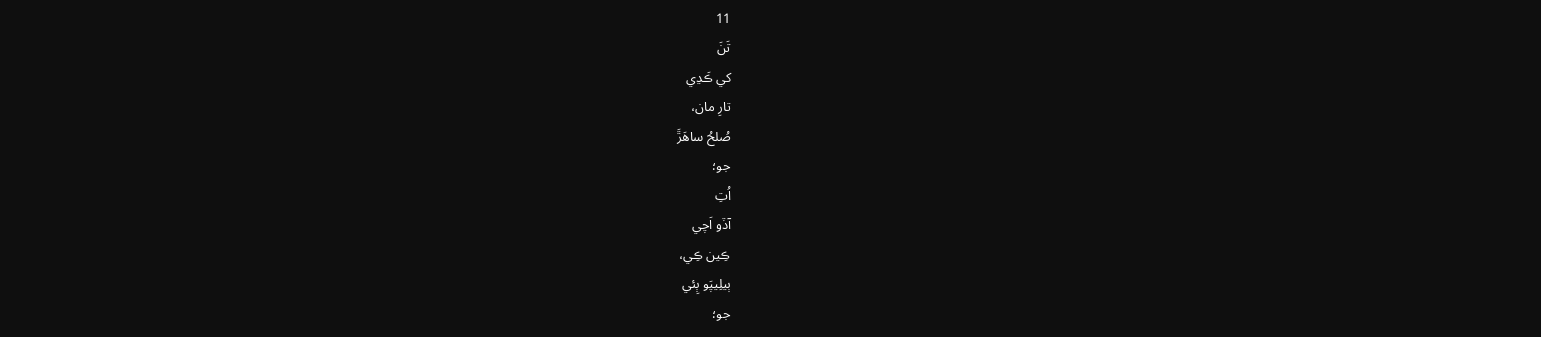11
تَنَ
کي ڪَڍي
تارِ مان،
صُلحُ ساهَڙَ
جو؛
اُتِ
آڏو اَچي
ڪِين ڪِي،
ٻيلِيپَو ٻِئي
جو؛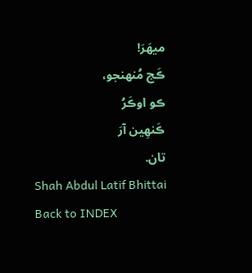ميهَرَ!
ڪَج مُنهنجو،
ڪو اوڪَرُ
ڪَنهِين آرَ
تان.
Shah Abdul Latif Bhittai
Back to INDEX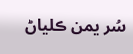سُر يمن ڪلياڻ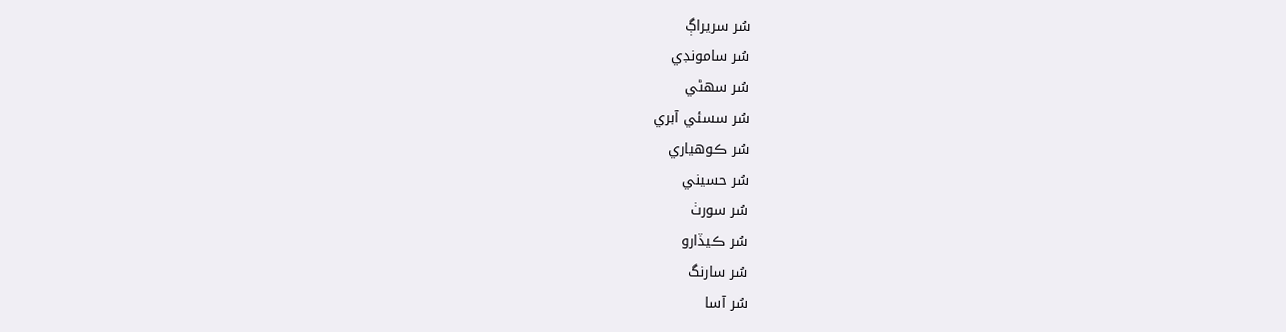سُر سريراڳ
سُر سامونڊي
سُر سهڻي
سُر سسئي آبري
سُر ڪوهياري
سُر حسيني
سُر سورٺ
سُر ڪيڏارو
سُر سارنگ
سُر آسا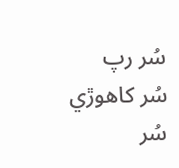سُر رپ
سُر کاهوڙي
سُر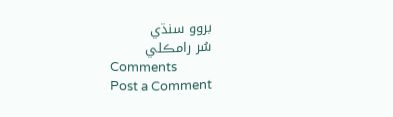بروو سنڌي
سُر رامڪلي
Comments
Post a Comment